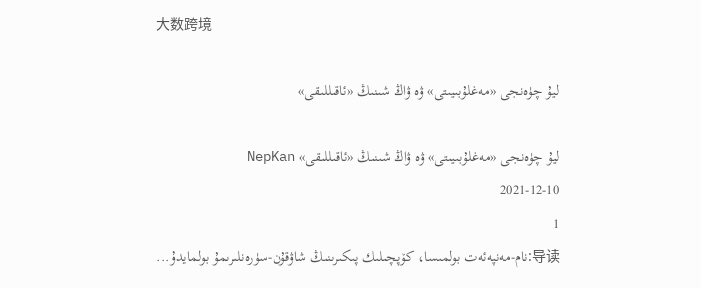大数跨境

ليۇ چۈەنجى «مەغلۇبىيىتى» ۋە ۋاڭ شىنىڭ «ئاقىللىقى»

ليۇ چۈەنجى «مەغلۇبىيىتى» ۋە ۋاڭ شىنىڭ «ئاقىللىقى» NepKan
2021-12-10
1
导读:نام-مەنپەئەت بولمىسا، كۆپچىلىك پىكىرىنىڭ شاۋقۇن-سۈرەنلىرىمۇ بولمايدۇ...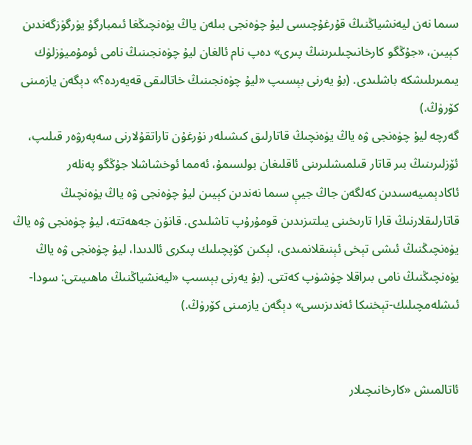سىما نەن ليەنشياڭنىڭ قۇرغۇچىسى ليۇ چۈەنجى بىلەن ياڭ يۈەنچىڭغا ئىمبارگۇ يۈرگۈزگەندىن كېيىن، «جۇڭگو كارخانىچىلىرىنىڭ پىرى» دەپ نام ئالغان ليۇ چۈەنجىنىڭ نامى ئومۇميۈزلۈك يىمىرىلىشكە باشلىدى. (بۇ يەرنى بېسىپ «ليۇ چۈەنجىنىڭ خاتالىقى قەيەردە؟» دېگەن يازمىنى كۆرۈڭ.)
گەرچە ليۇ چۈەنجى ۋە ياڭ يۈەنچىڭ قاتارلىق كىشىلەر نۇرغۇن تاراتقۇلارنى سەپەرۋەر قىلىپ، ئۆزلىرىنىڭ بىر قاتار قىلمىشلىرىنى ئاقلىغان بولسىمۇ، ئەمما ئوخشاشلا جۇڭگو پەنلەر ئاكادېمىيەسىدىن كەلگەن جاڭ جيې سىما نەندىن كېيىن ليۇ چۈەنجى ۋە ياڭ يۈەنچىڭ قاتارلىقلارنىڭ قارا تارىخىنى يىلتىزىدىن قومۇرۇپ تاشلىدى. قانۇن جەھەتتە، ليۇ چۈەنجى ۋە ياڭ يۈەنچىڭنىڭ ئىشى تېخى ئېنىقلانمىدى، لېكىن كۆپچىلىك پىكرى ئالدىدا، ليۇ چۈەنجى ۋە ياڭ يۈەنچىڭنىڭ نامى بىراقلا چۈشۈپ كەتتى. (بۇ يەرنى بېسىپ «ليەنشياڭنىڭ ماھىيىتى: سودا-ئىشلەمچىلىك-تېخنىكا ئەندىزىسى» دېگەن يازمىنى كۆرۈڭ.)


ئاتالمىش «كارخانىچىلار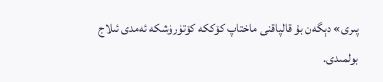پىرى» دېگەن بۇ قالپاقنى ماختاپ كۆككە كۆتۈرۈشكە ئەمدى ئىلاج بولمىدى.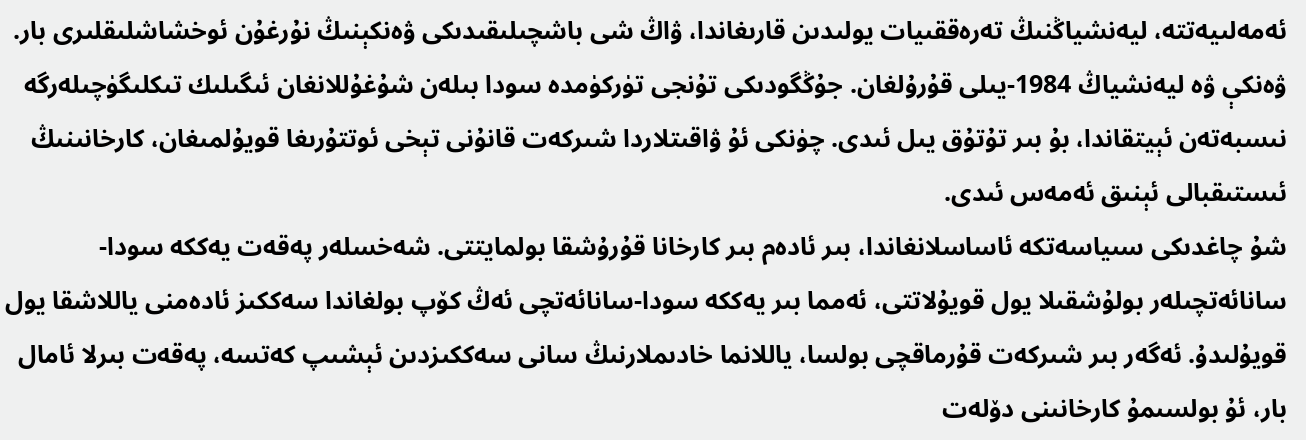ئەمەلىيەتتە، ليەنشياڭنىڭ تەرەققىيات يولىدىن قارىغاندا، ۋاڭ شى باشچىلىقىدىكى ۋەنكېنىڭ نۇرغۇن ئوخشاشلىقلىرى بار. ۋەنكې ۋە ليەنشياڭ 1984-يىلى قۇرۇلغان. جۇڭگودىكى تۇنجى تۈركۈمدە سودا بىلەن شۇغۇللانغان ئىگىلىك تىكلىگۈچىلەرگە نىسبەتەن ئېيتقاندا، بۇ بىر تۇتۇق يىل ئىدى. چۈنكى ئۇ ۋاقىتلاردا شىركەت قانۇنى تېخى ئوتتۇرىغا قويۇلمىغان، كارخانىنىڭ ئىستىقبالى ئېنىق ئەمەس ئىدى.
شۇ چاغدىكى سىياسەتكە ئاساسلانغاندا، بىر ئادەم بىر كارخانا قۇرۇشقا بولمايتتى. شەخسلەر پەقەت يەككە سودا-سانائەتچىلەر بولۇشقىلا يول قويۇلاتتى، ئەمما بىر يەككە سودا-سانائەتچى ئەڭ كۆپ بولغاندا سەككىز ئادەمنى ياللاشقا يول قويۇلىدۇ. ئەگەر بىر شىركەت قۇرماقچى بولسا، ياللانما خادىملارنىڭ سانى سەككىزدىن ئېشىپ كەتسە، پەقەت بىرلا ئامال بار، ئۇ بولسىمۇ كارخانىنى دۆلەت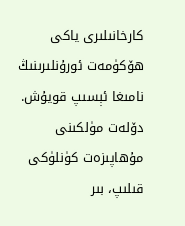كارخانىلىرى ياكى ھۆكۈمەت ئورۇنلىرىنىڭ نامىغا ئېسىپ قويۇش.
دۆلەت مۈلكىنى مۇھاپىزەت كۈنلۈكى قىلىپ، بىر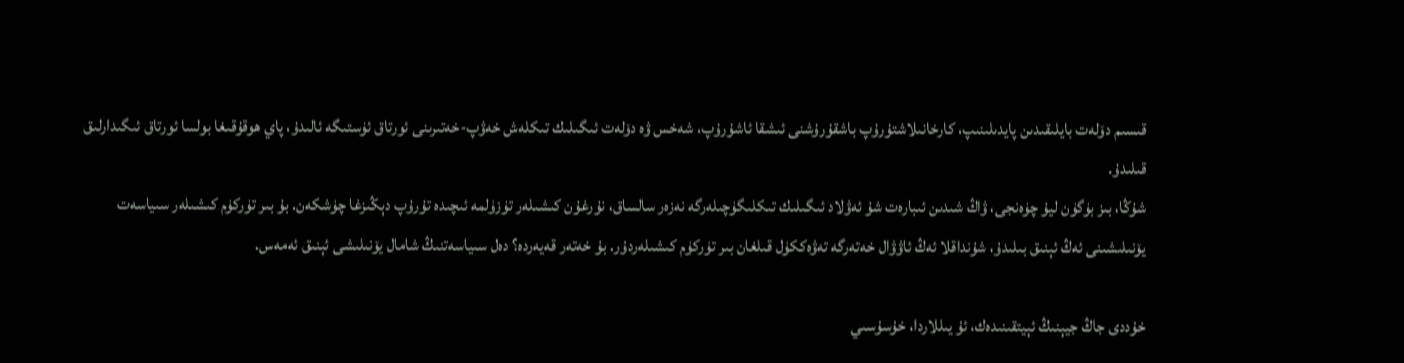قىسىم دۆلەت بايلىقىدىن پايدىلىنىپ، كارخانىلاشتۇرۇپ باشقۇرۇشنى ئىشقا ئاشۇرۇپ، شەخس ۋە دۆلەت ئىگىلىك تىكلەش خەۋپ-خەتىرىنى ئورتاق ئۈستىگە ئالىدۇ، پاي ھوقۇقىغا بولسا ئورتاق ئىگىدارلىق قىلىدۇ.
شۇڭا، بىز بۈگۈن ليۇ چۈەنجى، ۋاڭ شىدىن ئىبارەت شۇ ئەۋلاد ئىگىلىك تىكلىگۈچىلەرگە نەزەر سالساق، نۇرغۇن كىشىلەر تۈزۈلمە ئىچىدە تۇرۇپ دېڭىزغا چۈشكەن. بۇ بىر تۈركۈم كىشىلەر سىياسەت يۆنىلىشىنى ئەڭ ئېنىق بىلىدۇ، شۇنداقلا ئەڭ ئاۋۋال خەتەرگە تەۋەككۈل قىلغان بىر تۈركۈم كىشىلەردۇر. بۇ خەتەر قەيەردە؟ دەل سىياسەتنىڭ شامال يۆنىلىشى ئېنىق ئەمەس.

خۇددى جاڭ جيېنىڭ ئېيتقىنىدەك، ئۇ يىللاردا، خۇسۇسىي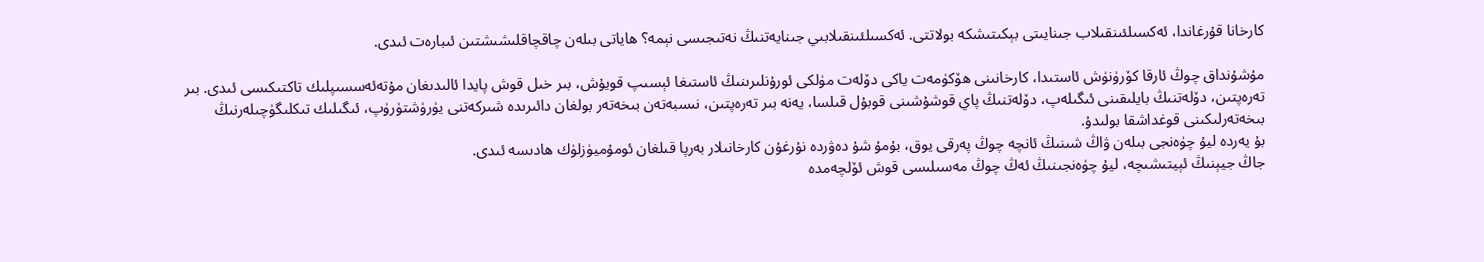كارخانا قۇرغاندا، ئەكسىلئىنقىلاب جىنايىتى بېكىتىشكە بولاتتى. ئەكسىلئىنقىلابىي جىنايەتنىڭ نەتىجىسى نېمە؟ ھاياتى بىلەن چاقچاقلىشىشتىن ئىبارەت ئىدى.

مۇشۇنداق چوڭ ئارقا كۆرۈنۈش ئاستىدا، كارخانىنى ھۆكۈمەت ياكى دۆلەت مۈلكى ئورۇنلىرىنىڭ ئاستىغا ئېسىپ قويۇش، بىر خىل قوش پايدا ئالىدىغان مۇتەئەسسىپلىك تاكتىكىسى ئىدى. بىر تەرەپتىن، دۆلەتنىڭ بايلىقىنى ئىگىلەپ، دۆلەتنىڭ پاي قوشۇشىنى قوبۇل قىلسا، يەنە بىر تەرەپتىن، نىسبەتەن بىخەتەر بولغان دائىرىدە شىركەتنى يۈرۈشتۈرۈپ، ئىگىلىك تىكلىگۈچىلەرنىڭ بىخەتەرلىكىنى قوغداشقا بولىدۇ.
بۇ يەردە ليۇ چۈەنجى بىلەن ۋاڭ شىنىڭ ئانچە چوڭ پەرقى يوق، بۇمۇ شۇ دەۋردە نۇرغۇن كارخانىلار بەرپا قىلغان ئومۇميۈزلۈك ھادىسە ئىدى.
جاڭ جيېنىڭ ئېيتىشىچە، ليۇ چۈەنجىنىڭ ئەڭ چوڭ مەسىلىسى قوش ئۆلچەمدە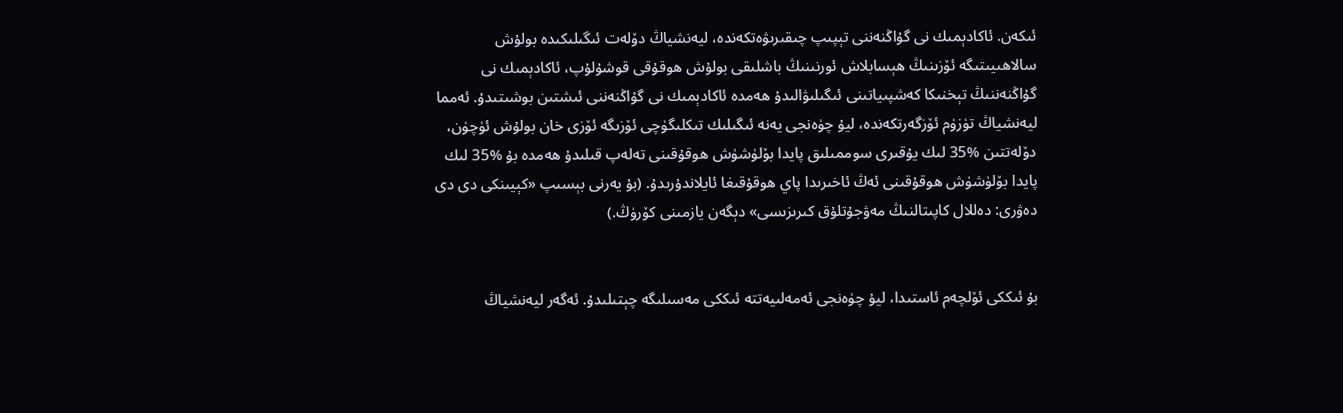ئىكەن. ئاكادېمىك نى گۇاڭنەننى تېپىپ چىقىرىۋەتكەندە، ليەنشياڭ دۆلەت ئىگىلىكىدە بولۇش سالاھىيىتىگە ئۆزىنىڭ ھېسابلاش ئورنىنىڭ باشلىقى بولۇش ھوقۇقى قوشۇلۇپ، ئاكادېمىك نى گۇاڭنەننىڭ تېخنىكا كەشپىياتىنى ئىگىلىۋالىدۇ ھەمدە ئاكادېمىك نى گۇاڭنەننى ئىشتىن بوشىتىدۇ. ئەمما ليەنشياڭ تۈزۈم ئۆزگەرتكەندە، ليۇ چۈەنجى يەنە ئىگىلىك تىكلىگۈچى ئۆزىگە ئۆزى خان بولۇش ئۈچۈن، دۆلەتتىن %35 لىك يۇقىرى سوممىلىق پايدا بۆلۈشۈش ھوقۇقىنى تەلەپ قىلىدۇ ھەمدە بۇ %35 لىك پايدا بۆلۈشۈش ھوقۇقىنى ئەڭ ئاخىرىدا پاي ھوقۇقىغا ئايلاندۇرىدۇ. (بۇ يەرنى بېسىپ «كېيىنكى دى دى دەۋرى: دەللال كاپىتالنىڭ مەۋجۇتلۇق كىرىزىسى» دېگەن يازمىنى كۆرۈڭ.)


بۇ ئىككى ئۆلچەم ئاستىدا، ليۇ چۈەنجى ئەمەلىيەتتە ئىككى مەسىلىگە چېتىلىدۇ. ئەگەر ليەنشياڭ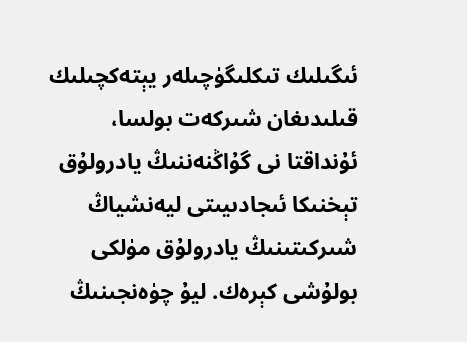ئىگىلىك تىكلىگۈچىلەر يېتەكچىلىك قىلىدىغان شىركەت بولسا، ئۇنداقتا نى گۇاڭنەننىڭ يادرولۇق تېخنىكا ئىجادىيىتى ليەنشياڭ شىركىتىنىڭ يادرولۇق مۈلكى بولۇشى كېرەك. ليۇ چۈەنجىنىڭ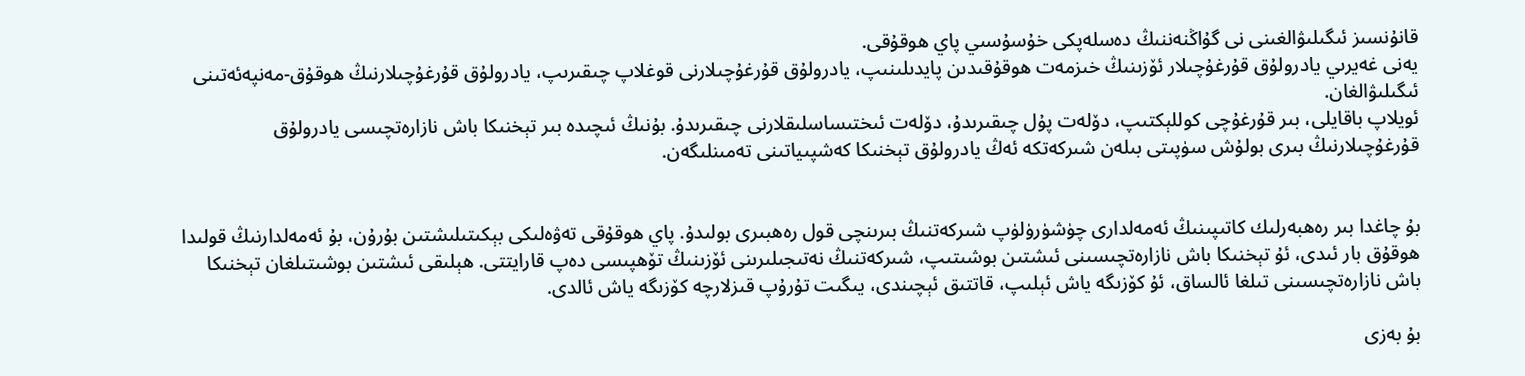قانۇنسىز ئىگىلىۋالغىنى نى گۇاڭنەننىڭ دەسلەپكى خۇسۇسىي پاي ھوقۇقى.
يەنى غەيرىي يادرولۇق قۇرغۇچىلار ئۆزىنىڭ خىزمەت ھوقۇقىدىن پايدىلىنىپ، يادرولۇق قۇرغۇچىلارنى قوغلاپ چىقىرىپ، يادرولۇق قۇرغۇچىلارنىڭ ھوقۇق-مەنپەئەتىنى ئىگىلىۋالغان.
ئويلاپ باقايلى، بىر قۇرغۇچى كوللېكتىپ، دۆلەت پۇل چىقىرىدۇ، دۆلەت ئىختىساسلىقلارنى چىقىرىدۇ. بۇنىڭ ئىچىدە بىر تېخنىكا باش نازارەتچىسى يادرولۇق قۇرغۇچىلارنىڭ بىرى بولۇش سۈپىتى بىلەن شىركەتكە ئەڭ يادرولۇق تېخنىكا كەشپىياتىنى تەمىنلىگەن.


بۇ چاغدا بىر رەھبەرلىك كاتىپىنىڭ ئەمەلدارى چۈشۈرۈلۈپ شىركەتنىڭ بىرىنچى قول رەھبىرى بولىدۇ. پاي ھوقۇقى تەۋەلىكى بېكىتىلىشتىن بۇرۇن، بۇ ئەمەلدارنىڭ قولىدا ھوقۇق بار ئىدى، ئۇ تېخنىكا باش نازارەتچىسىنى ئىشتىن بوشىتىپ، شىركەتنىڭ نەتىجىلىرىنى ئۆزىنىڭ تۆھپىسى دەپ قارايتتى. ھېلىقى ئىشتىن بوشىتىلغان تېخنىكا باش نازارەتچىسىنى تىلغا ئالساق، ئۇ كۆزىگە ياش ئېلىپ، قاتتىق ئېچىندى، يىگىت تۇرۇپ قىزلارچە كۆزىگە ياش ئالدى.

بۇ بەزى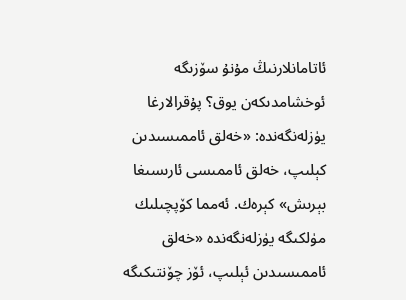ئاتامانلارنىڭ مۇنۇ سۆزىگە ئوخشامدىكەن يوق؟ پۇقرالارغا يۈزلەنگەندە: «خەلق ئاممىسىدىن كېلىپ، خەلق ئاممىسى ئارىسىغا بېرىش» كېرەك. ئەمما كۆپچىلىك مۈلكىگە يۈزلەنگەندە «خەلق ئاممىسىدىن ئېلىپ، ئۆز چۆنتىكىگە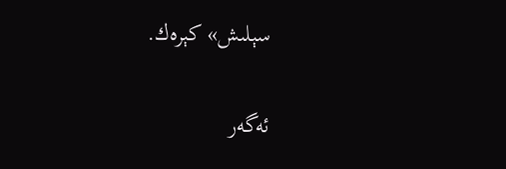سېلىش» كېرەك.

ئەگەر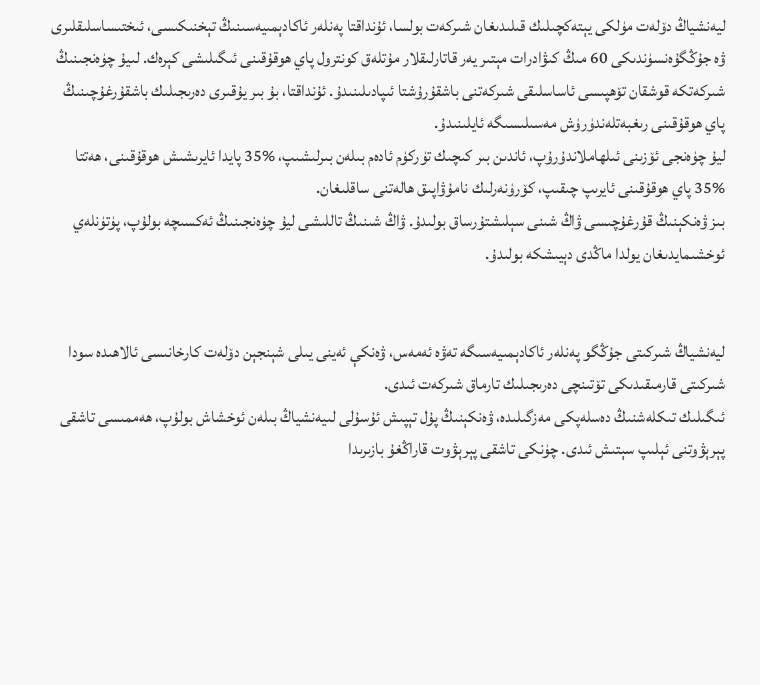ليەنشياڭ دۆلەت مۈلكى يېتەكچىلىك قىلىدىغان شىركەت بولسا، ئۇنداقتا پەنلەر ئاكادېمىيەسىنىڭ تېخنىكىسى، ئىختىساسلىقلىرى ۋە جۇڭگۇەنسۈندىكى 60 مىڭ كىۋادرات مېتىر يەر قاتارلىقلار مۇتلەق كونترول پاي ھوقۇقىنى ئىگىلىشى كېرەك. لىيۇ چۈەنجىنىڭ شىركەتكە قوشقان تۆھپىسى ئاساسلىقى شىركەتنى باشقۇرۇشتا ئىپادىلىنىدۇ. ئۇنداقتا، بۇ بىر يۇقىرى دەرىجىلىك باشقۇرغۇچىنىڭ پاي ھوقۇقىنى رىغبەتلەندۈرۈش مەسىلىسىگە ئايلىنىدۇ.
ليۇ چۈەنجى ئۆزىنى ئىلھاملاندۇرۇپ، ئاندىن بىر كىچىك تۈركۈم ئادەم بىلەن بىرلىشىپ، %35 پايدا ئايرىشىش ھوقۇقىنى، ھەتتا %35 پاي ھوقۇقىنى ئايرىپ چىقىپ، كۆرۈنەرلىك نامۇۋاپىق ھالەتنى ساقلىغان.
بىز ۋەنكېنىڭ قۇرغۇچىسى ۋاڭ شىنى سېلىشتۇرساق بولىدۇ. ۋاڭ شىنىڭ تاللىشى ليۇ چۈەنجىنىڭ ئەكسىچە بولۇپ، پۈتۈنلەي ئوخشىمايدىغان يولدا ماڭدى دېيىشكە بولىدۇ.


ليەنشياڭ شىركىتى جۇڭگو پەنلەر ئاكادېمىيەسىگە تەۋە ئەمەس، ۋەنكې ئەينى يىلى شېنجېن دۆلەت كارخانىسى ئالاھىدە سودا شىركىتى قارمىقىدىكى تۆتىنچى دەرىجىلىك تارماق شىركەت ئىدى.
ئىگىلىك تىكلەشنىڭ دەسلەپكى مەزگىلىدە، ۋەنكېنىڭ پۇل تېپىش ئۇسۇلى لىيەنشياڭ بىلەن ئوخشاش بولۇپ، ھەممىسى تاشقى پېرېۋوتنى ئېلىپ سېتىش ئىدى. چۈنكى تاشقى پېرېۋوت قاراڭغۇ بازىرىدا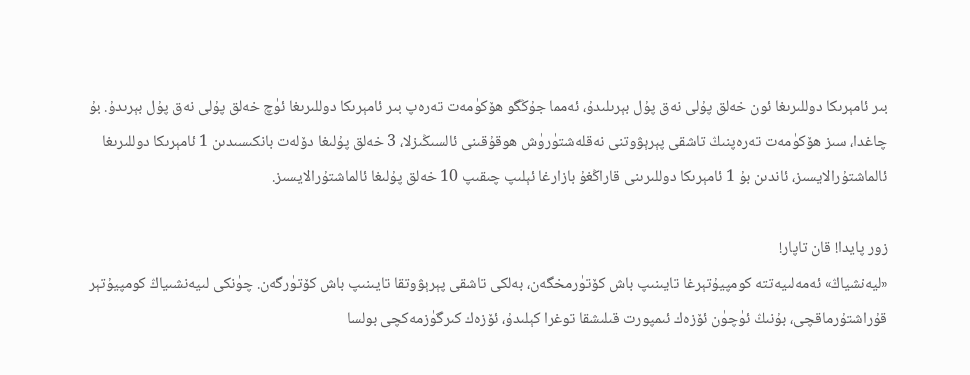بىر ئامېرىكا دوللىرىغا ئون خەلق پۇلى نەق پۇل بېرىلىدۇ، ئەمما جۇڭگو ھۆكۈمەت تەرەپ بىر ئامېرىكا دوللىرىغا ئۈچ خەلق پۇلى نەق پۇل بېرىدۇ. بۇ چاغدا، سىز ھۆكۈمەت تەرەپنىڭ تاشقى پېرېۋوتنى نەقلەشتۈرۈش ھوقۇقىنى ئالسىڭىزلا، 3 خەلق پۇلىغا دۆلەت بانكىسىدىن 1 ئامېرىكا دوللىرىغا ئالماشتۇرالايسىز، ئاندىن بۇ 1 ئامېرىكا دوللىرىنى قاراڭغۇ بازارغا ئېلىپ چىقىپ 10 خەلق پۇلىغا ئالماشتۇرالايسىز.

زور پايدا! قان تاپار!
«ليەنشياڭ» ئەمەلىيەتتە كومپيۇتېرغا تايىنىپ باش كۆتۈرمخگەن، بەلكى تاشقى پېرېۋوتقا تايىنىپ باش كۆتۈرگەن. چۈنكى لىيەنشىياڭ كومپيۇتېر قۇراشتۇرماقچى، بۇنىڭ ئۈچۈن ئۆزەك ئىمپورت قىلىشقا توغرا كېلىدۇ، ئۆزەك كىرگۈزمەكچى بولسا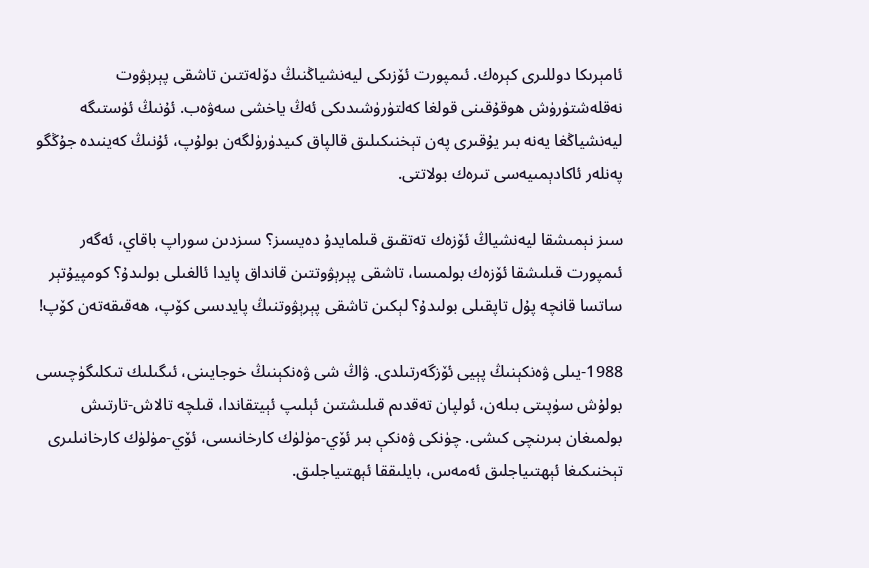ئامېرىكا دوللىرى كېرەك. ئىمپورت ئۆزىكى ليەنشياڭنىڭ دۆلەتتىن تاشقى پېرېۋوت نەقلەشتۈرۈش ھوقۇقىنى قولغا كەلتۈرۈشىدىكى ئەڭ ياخشى سەۋەب. ئۇنىڭ ئۈستىگە ليەنشياڭغا يەنە بىر يۇقىرى پەن تېخنىكىلىق قالپاق كىيدۈرۈلگەن بولۇپ، ئۇنىڭ كەينىدە جۇڭگو پەنلەر ئاكادېمىيەسى تىرەك بولاتتى.

سىز نېمىشقا ليەنشياڭ ئۆزەك تەتقىق قىلمايدۇ دەيسىز؟ سىزدىن سوراپ باقاي، ئەگەر ئىمپورت قىلىشقا ئۆزەك بولمىسا، تاشقى پېرېۋوتتىن قانداق پايدا ئالغىلى بولىدۇ؟ كومپيۇتېر ساتسا قانچە پۇل تاپقىلى بولىدۇ؟ لېكىن تاشقى پېرېۋوتنىڭ پايدىسى كۆپ، ھەقىقەتەن كۆپ!

1988-يىلى ۋەنكېنىڭ پېيى ئۆزگەرتىلدى. ۋاڭ شى ۋەنكېنىڭ خوجايىنى، ئىگىلىك تىكلىگۈچىسى بولۇش سۈپىتى بىلەن، ئولپان تەقدىم قىلىشتىن ئېلىپ ئېيتقاندا، قىلچە تالاش-تارتىش بولمىغان بىرىنچى كىشى. چۈنكى ۋەنكې بىر ئۆي-مۈلۈك كارخانىسى، ئۆي-مۈلۈك كارخانىلىرى تېخنىكىغا ئېھتىياجلىق ئەمەس، بايلىققا ئېھتىياجلىق.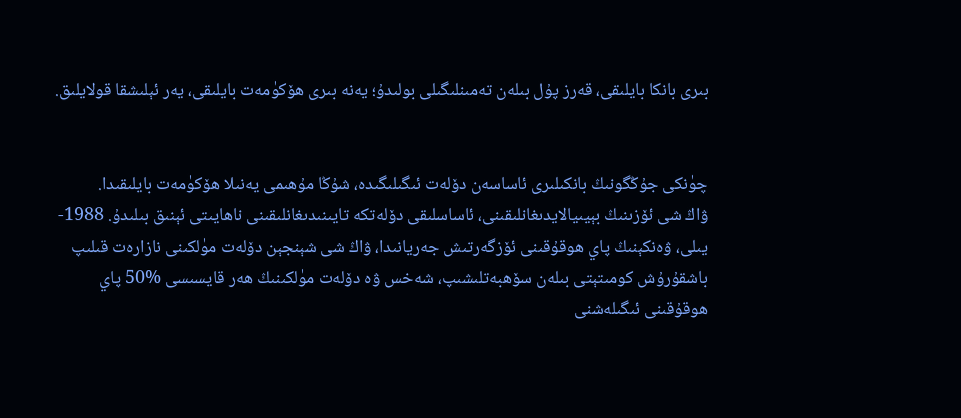بىرى بانكا بايلىقى، قەرز پۇل بىلەن تەمىنلىگىلى بولىدۇ؛ يەنە بىرى ھۆكۈمەت بايلىقى، يەر ئېلىشقا قولايلىق.


چۈنكى جۇڭگونىڭ بانكىلىرى ئاساسەن دۆلەت ئىگىلىگىدە، شۇڭا مۇھىمى يەنىلا ھۆكۈمەت بايلىقىدا.
ۋاڭ شى ئۆزىنىڭ بېيىيالايدىغانلىقىنى، ئاساسلىقى دۆلەتكە تايىنىدىغانلىقىنى ناھايىتى ئېنىق بىلىدۇ. 1988-يىلى، ۋەنكېنىڭ پاي ھوقۇقىنى ئۆزگەرتىش جەريانىدا، ۋاڭ شى شېنجېن دۆلەت مۈلكىنى نازارەت قىلىپ باشقۇرۇش كومىتېتى بىلەن سۆھبەتلىشىپ، شەخس ۋە دۆلەت مۈلكىنىڭ ھەر قايسىسى %50 پاي ھوقۇقىنى ئىگىلەشنى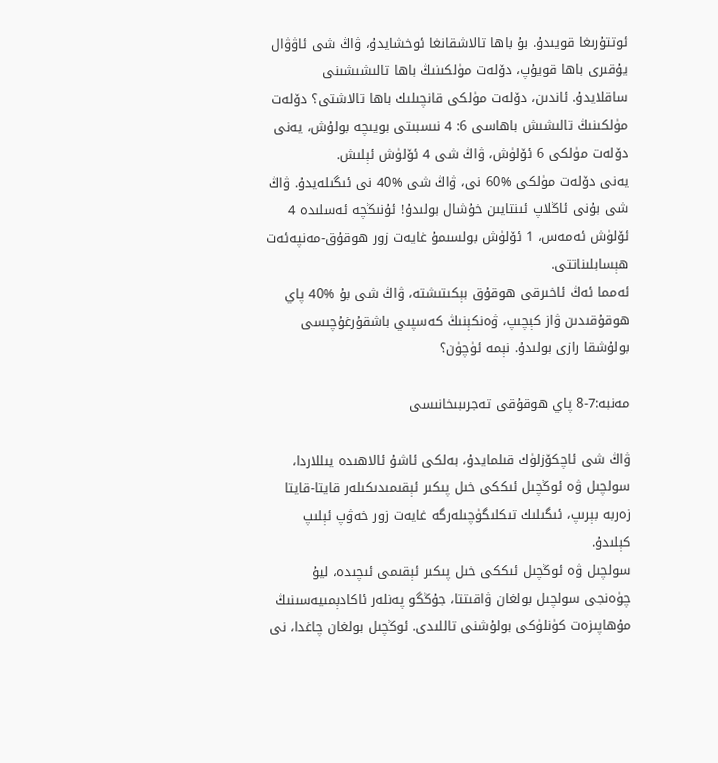ئوتتۇرىغا قويىدۇ. بۇ باھا تالاشقانغا ئوخشايدۇ، ۋاڭ شى ئاۋۋال يۇقىرى باھا قويۇپ، دۆلەت مۈلكىنىڭ باھا تالىشىشىنى ساقلايدۇ. ئاندىن، دۆلەت مۈلكى قانچىلىك باھا تالاشتى؟ دۆلەت مۈلكىنىڭ تالىشىش باھاسى 6: 4 نىسبىتى بويىچە بولۇش، يەنى دۆلەت مۈلكى 6 ئۆلۈش، ۋاڭ شى 4 ئۆلۈش ئېلىش.
يەنى دۆلەت مۈلكى %60 نى، ۋاڭ شى %40 نى ئىگىلەيدۇ. ۋاڭ شى بۇنى ئاڭلاپ ئىنتايىن خۇشال بولىدۇ! ئۇنىڭچە ئەسلىدە 4 ئۆلۈش ئەمەس، 1 ئۆلۈش بولسىمۇ غايەت زور ھوقۇق-مەنپەئەت ھېسابلىناتتى.
ئەمما ئەڭ ئاخىرقى ھوقۇق بېكىتىشتە، ۋاڭ شى بۇ %40 پاي ھوقۇقىدىن ۋاز كېچىپ، ۋەنكېنىڭ كەسپىي باشقۇرغۇچىسى بولۇشقا رازى بولىدۇ. نېمە ئۈچۈن؟

مەنبە:7-8 پاي ھوقۇقى تەجرىبىخانىسى

ۋاڭ شى ئاچكۆزلۈك قىلمايدۇ، بەلكى ئاشۇ ئالاھىدە يىللاردا، سولچىل ۋە ئوڭچىل ئىككى خىل پىكىر ئېقىمىدىكىلەر قايتا-قايتا زەربە بېرىپ، ئىگىلىك تىكلىگۈچىلەرگە غايەت زور خەۋپ ئېلىپ كېلىدۇ.
سولچىل ۋە ئوڭچىل ئىككى خىل پىكىر ئېقىمى ئىچىدە، ليۇ چۈەنجى سولچىل بولغان ۋاقىتتا، جۇڭگو پەنلەر ئاكادېمىيەسىنىڭ مۇھاپىزەت كۈنلۈكى بولۇشنى تاللىدى. ئوڭچىل بولغان چاغدا، نى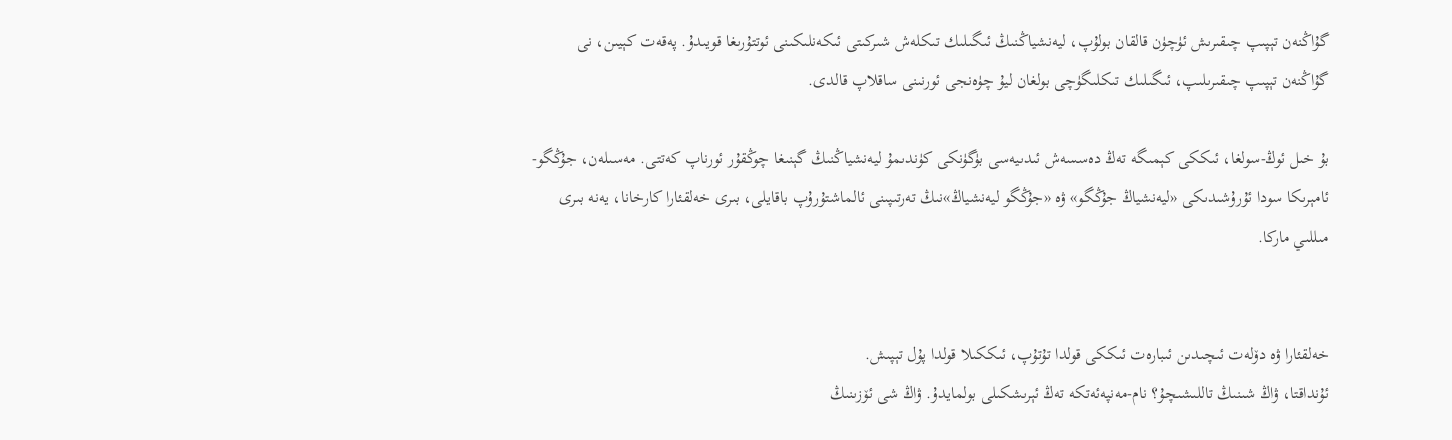گۇاڭنەن تېپىپ چىقىرىش ئۈچۈن قالقان بولۇپ، ليەنشياڭنىڭ ئىگىلىك تىكلەش شىركىتى ئىكەنلىكىنى ئوتتۇرىغا قويىدۇ. پەقەت كېيىن، نى گۇاڭنەن تېپىپ چىقىرىلىپ، ئىگىلىك تىكلىگۈچى بولغان ليۇ چۈەنجى ئورنىنى ساقلاپ قالدى.

بۇ خىل ئوڭ-سولغا، ئىككى كېمىگە تەڭ دەسسەش ئىدىيەسى بۈگۈنكى كۈندىمۇ ليەنشياڭنىڭ گېنىغا چوڭقۇر ئورناپ كەتتى. مەسىلەن، جۇڭگو-ئامېرىكا سودا ئۇرۇشىدىكى «ليەنشياڭ جۇڭگو» ۋە «جۇڭگو ليەنشياڭ»نىڭ تەرتىپىنى ئالماشتۇرۇپ باقايلى، بىرى خەلقئارا كارخانا، يەنە بىرى مىللىي ماركا.


خەلقئارا ۋە دۆلەت ئىچىدىن ئىبارەت ئىككى قولدا تۇتۇپ، ئىككىلا قولدا پۇل تېپىش.
ئۇنداقتا، ۋاڭ شىنىڭ تاللىشىچۇ؟ نام-مەنپەئەتكە تەڭ ئېرىشكىلى بولمايدۇ. ۋاڭ شى ئۆزىنىڭ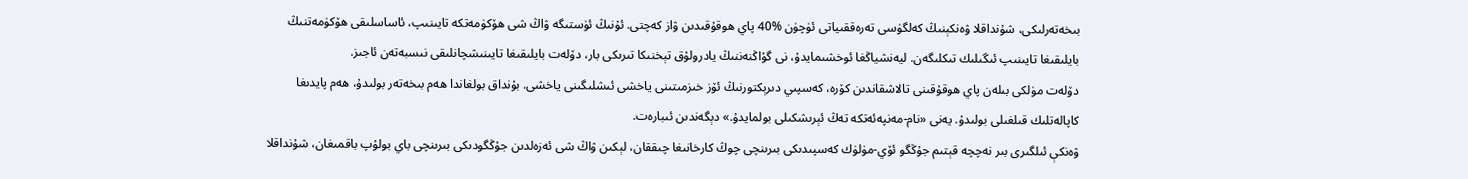بىخەتەرلىكى، شۇنداقلا ۋەنكېنىڭ كەلگۈسى تەرەققىياتى ئۈچۈن %40 پاي ھوقۇقىدىن ۋاز كەچتى. ئۇنىڭ ئۈستىگە ۋاڭ شى ھۆكۈمەتكە تايىنىپ، ئاساسلىقى ھۆكۈمەتنىڭ بايلىقىغا تايىنىپ ئىگىلىك تىكلىگەن. ليەنشياڭغا ئوخشىمايدۇ، نى گۇاڭنەننىڭ يادرولۇق تېخنىكا تىرىكى بار، دۆلەت بايلىقىغا تايىنىشچانلىقى نىسبەتەن ئاجىز.
دۆلەت مۈلكى بىلەن پاي ھوقۇقىنى تالاشقاندىن كۆرە، كەسپىي دىرېكتورنىڭ ئۆز خىزمىتىنى ياخشى ئىشلىگىنى ياخشى. بۇنداق بولغاندا ھەم بىخەتەر بولىدۇ، ھەم پايدىغا كاپالەتلىك قىلغىلى بولىدۇ. يەنى «نام-مەنپەئەتكە تەڭ ئېرىشكىلى بولمايدۇ.» دېگەندىن ئىبارەت.
ۋەنكې ئىلگىرى بىر نەچچە قېتىم جۇڭگو ئۆي-مۈلۈك كەسپىدىكى بىرىنچى چوڭ كارخانىغا چىققان، لېكىن ۋاڭ شى ئەزەلدىن جۇڭگودىكى بىرىنچى باي بولۇپ باقمىغان، شۇنداقلا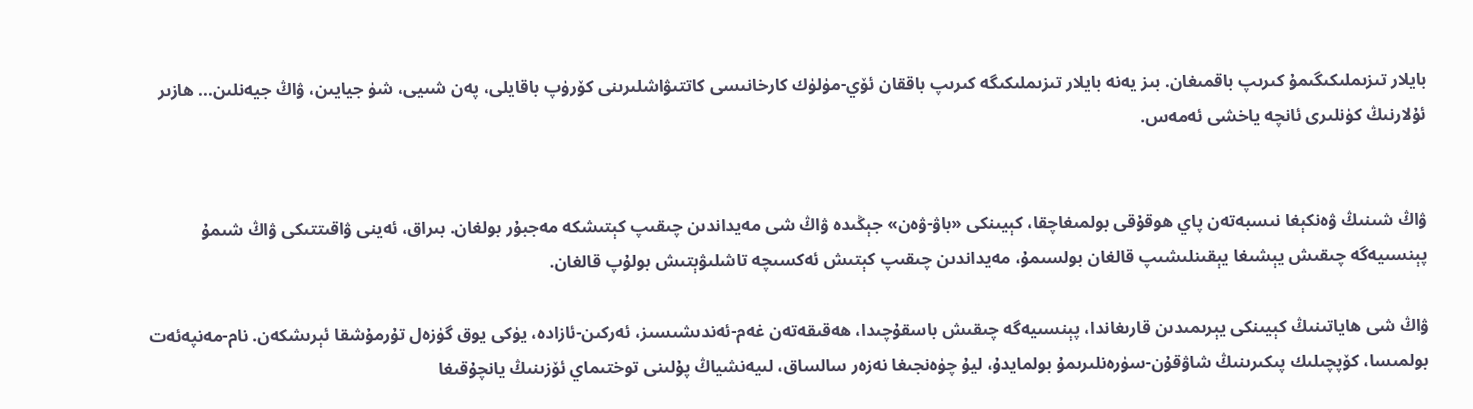بايلار تىزىملىكىگىمۇ كىرىپ باقمىغان. بىز يەنە بايلار تىزىملىكىگە كىرىپ باققان ئۆي-مۈلۈك كارخانىسى كاتتىۋاشلىرىنى كۆرۈپ باقايلى، پەن شىيى، شۈ جيايىن، ۋاڭ جيەنلىن... ھازىر ئۇلارنىڭ كۈنلىرى ئانچە ياخشى ئەمەس.


ۋاڭ شىنىڭ ۋەنكېغا نىسبەتەن پاي ھوقۇقى بولمىغاچقا، كېيىنكى «باۋ-ۋەن» جېڭىدە ۋاڭ شى مەيداندىن چىقىپ كېتىشكە مەجبۇر بولغان. بىراق، ئەينى ۋاقىتتىكى ۋاڭ شىمۇ پېنسىيەگە چىقىش يېشىغا يېقىنلىشىپ قالغان بولسىمۇ، مەيداندىن چىقىپ كېتىش ئەكسىچە تاشلىۋېتىش بولۇپ قالغان.

ۋاڭ شى ھاياتىنىڭ كېيىنكى يېرىمىدىن قارىغاندا، پېنسىيەگە چىقىش باسقۇچىدا، ھەقىقەتەن غەم-ئەندىشىسىز، ئەركىن-ئازادە، يۈكى يوق گۈزەل تۇرمۇشقا ئېرىشكەن. نام-مەنپەئەت بولمىسا، كۆپچىلىك پىكىرىنىڭ شاۋقۇن-سۈرەنلىرىمۇ بولمايدۇ، ليۇ چۈەنجىغا نەزەر سالساق، لىيەنشياڭ پۇلىنى توختىماي ئۆزىنىڭ يانچۇقىغا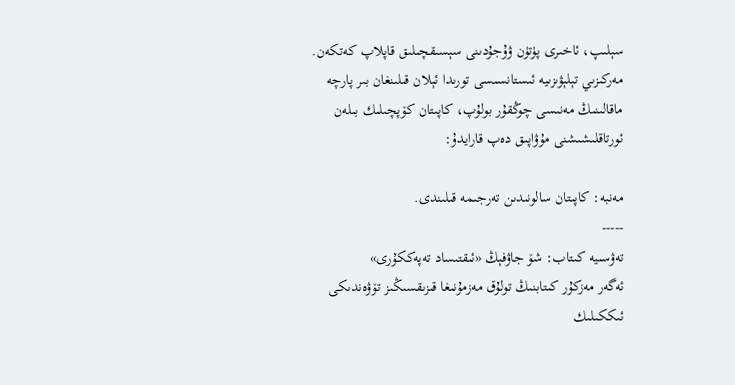سېلىپ، ئاخىرى پۈتۈن ۋۇجۇدىنى سېسىقچىلىق قاپلاپ كەتكەن.
مەركىزىي تېلېۋىزىيە ئىستانسىسى تورىدا ئېلان قىلىنغان بىر پارچە ماقالىنىڭ مەنىسى چوڭقۇر بولۇپ، كاپىتان كۆپچىلىك بىلەن ئورتاقلىشىشنى مۇۋاپىق دەپ قارايدۇ:

مەنبە: كاپىتان سالونىدىن تەرجىمە قىلىندى.
-----
تەۋسىيە كىتاب: شۆ جاۋفېڭ «ئىقتىساد تەپەككۇرى»
ئەگەر مەزكۇر كىتابنىڭ تولۇق مەزمۇنىغا قىزىقسىڭىز تۆۋەندىكى ئىككىلىك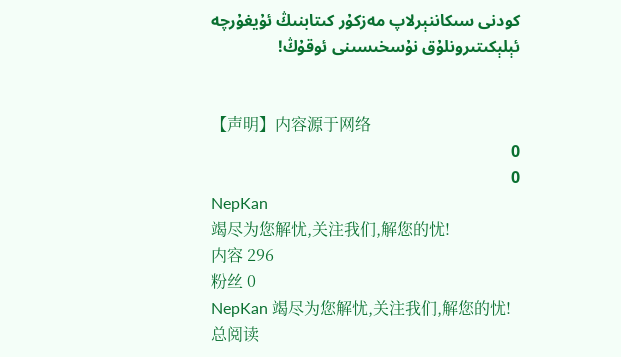كودنى سىكاننېرلاپ مەزكۇر كىتابنىڭ ئۇيغۇرچە ئېلېكىتىرونلۇق نۇسخىسىنى ئوقۇڭ!


【声明】内容源于网络
0
0
NepKan
竭尽为您解忧,关注我们,解您的忧!
内容 296
粉丝 0
NepKan 竭尽为您解忧,关注我们,解您的忧!
总阅读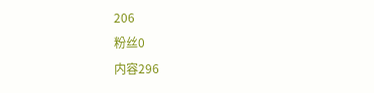206
粉丝0
内容296